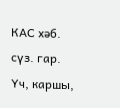КАС хәб. сүз. гар. Үч, каршы,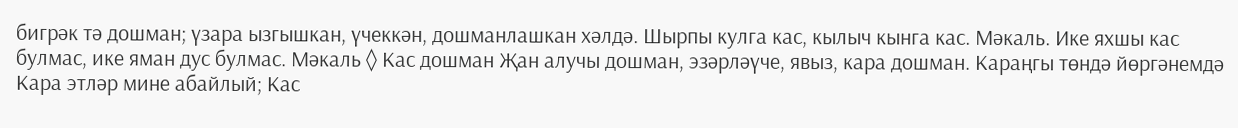бигрәк тә дошман; үзара ызгышкан, үчеккән, дошманлашкан хәлдә. Шырпы кулга кас, кылыч кынга кас. Мәкаль. Ике яхшы кас булмас, ике яман дус булмас. Мәкаль ◊ Кас дошман Җан алучы дошман, эзәрләүче, явыз, кара дошман. Караңгы төндә йөргәнемдә Кара этләр мине абайлый; Кас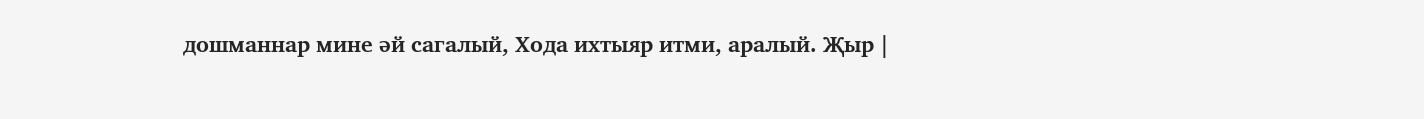дошманнар мине әй сагалый, Хода ихтыяр итми, аралый. Җыр |